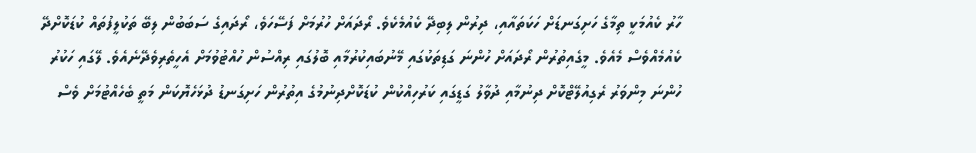ހާރު ކެއުމަކީ ތިމާގެ ހަށިގަނޑަށް ހަކަތައާއި، ދިރުން ލިބިދޭ ކެއުމެކެވެ. ރޯދައަށް ހުރުމަށް ފަސޭހަވެ، ރޯދައިގެ ސަބަބުން ލިބޭ ތަކުލީފުތައް ކުޑަކޮށްދޭ ކެއުމެއްވެސް މެއެވެ. މީގެއިތުރުން ރޯދައަށް ހުންނަ ގަޑިތަކުގައި މޭނުބައިކުރުމާއި ބޮލުގައި ރިއްސުން ހުއްޓުވުމަށް އެހީތެރިވެދޭނެއެވެ. ލޭގައި ހަކުރު ހުންނަ މިންވަރު ރެގިއުލޭޓްކޮށް ދިނުމާއި ދުވާލު ގަޑީގައި ކަރުހިއްކުން ކުޑަކޮށްދިނުމުގެ އިތުރުން ހަށިގަނޑު ދުޅަހެޔޮކަން މަތީ ބެހެއްޓުމަށް ވެސް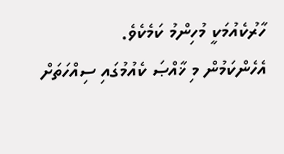ހާރުކެއުމަކީ މުހިންމު ކަމެކެވެ.
އެހެންކަމުން މި ޚާއްޞަ ކެއުމުގައި ސިއްހަތަށް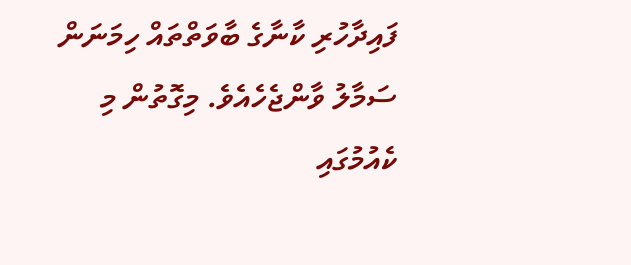ފައިދާހުރި ކާނާގެ ބާވަތްތައް ހިމަނަން ސަމާލު ވާންޖެހެއެވެ. މިގޮތުން މި ކެއުމުގައި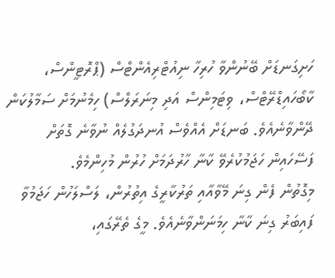ހަށިގަނޑަށް ބޭނުންވާ ހުރިހާ ނިއުޓްރިއެންޓްސް (ޕްރޮޓީންސް، ކާބޯހައިޑްރޭޓްސް، ވިޓަމިންސް އަދި މިނަރަލްސް) ހިމެނުމަށް ސަމާލުކަން ދޭންވާނެއެވެ. ބަނޑަށް އެއްވެސް އުނދަގުލެއް ނުވާނެ ގޮތަށް ފަސޭހައިން ހަޖަމުކުރެވޭ ކާނާ ހާރުދަމަށް ހުރުން މުހިންމެވެ.
މިގޮތުން ފެން ގިނަ މޭވާއާއި ތަރުކާރީގެ އިތުރުން، ލަސްލަހުން ހަޖަމުވާ ފައިބަރު ގިނަ ކާނާ ހިމަނަންވާނެއެވެ. މީގެ ތެރޭގައި،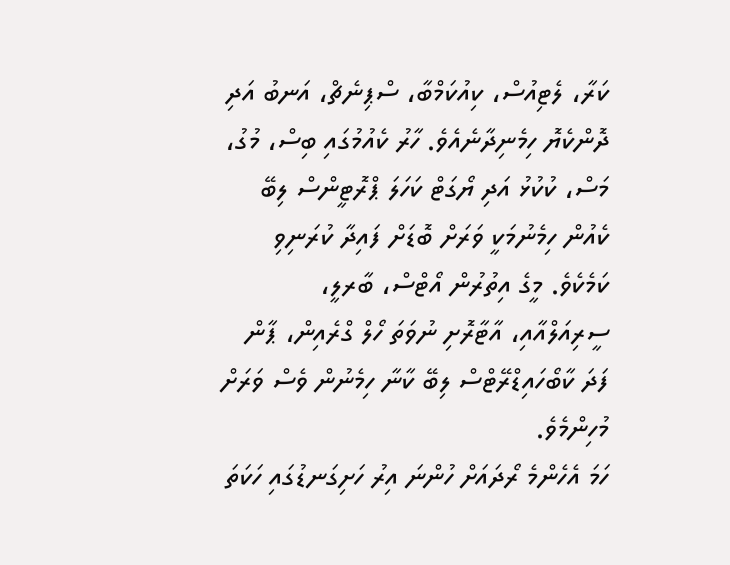ކަރާ، ލެޓިއުސް، ކިއުކަމްބާ، ސްޕިނެޗް، އަނބު އަދި ދޮންކެޔޮ ހިމެނިދާނެއެވެ. ހާރު ކެއުމުގައި ބިސް، މުގު، މަސް، ކުކުޅު އަދި ޔޯގަޓް ކަހަލަ ޕްރޮޓީންސް ލިބޭ ކެއުން ހިމެނުމަކީ ވަރަށް ބޮޑަށް ފައިދާ ކުރަނިވި ކަމެކެވެ. މީގެ އިތުރުން އޯޓްސް، ބާރލީ، ސީރިއަލްއާއި، އާޓާރޮށި ނުވަތަ ހޯލް ގްރެއިން، ޕާން ފަދަ ކާބޯހައިޑްރޭޓްސް ލިބޭ ކާނާ ހިމެނުން ވެސް ވަރަށް މުހިންމެވެ.
ހަމަ އެހެންމެ ރޯދައަށް ހުންނަ އިރު ހަށިގަނޑުގައި ހަކަތަ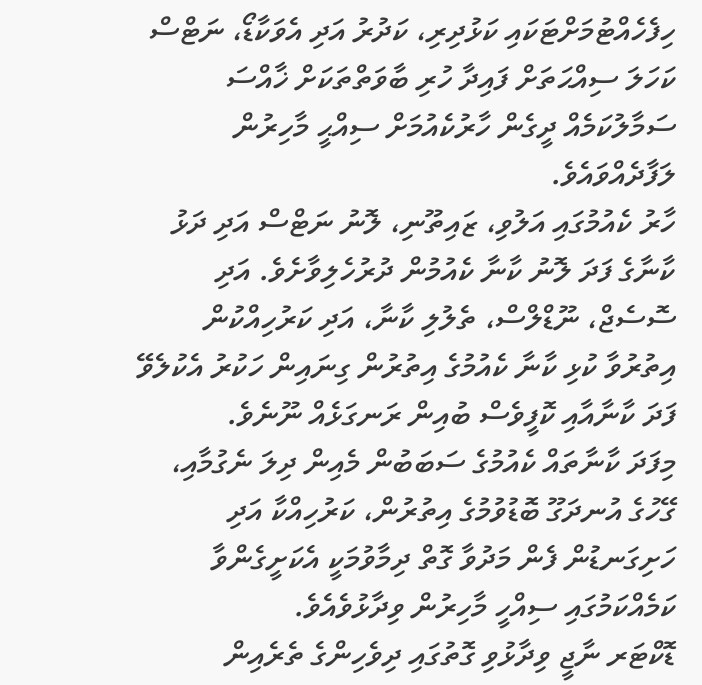ހިފެހެއްޓުމަށްޓަކައި ކަޅުދިރި، ކަދުރު އަދި އެވަކާޑޯ، ނަޓްސް ކަހަލަ ސިއްޙަތަށް ފައިދާ ހުރި ބާވަތްތަކަށް ޚާއްސަ ސަމާލުކަމެއް ދީގެން ހާރުކެއުމަށް ސިއްޙީ މާހިރުން ލަފާދެއްވައެވެ.
ހާރު ކެއުމުގައި އަލުވި، ޒައިތޫނި، ލޮނު ނަޓްސް އަދި ދަޅު ކާނާގެ ފަދަ ލޮނު ކާނާ ކެއުމުން ދުރުހެލިވާށެވެ. އަދި ސޮސެޖް، ނޫޑްލްސް، ތެލުލި ކާނާ، އަދި ކަރުހިއްކުން އިތުރުވާ ކުޅި ކާނާ ކެއުމުގެ އިތުރުން ގިނައިން ހަކުރު އެކުލެވޭ ފަދަ ކާނާއާއި ކޮފީވެސް ބުއިން ރަނގަޅެއް ނޫނެވެ.
މިފަދަ ކާނާތައް ކެއުމުގެ ސަބަބުން މެއިން ދިލަ ނެގުމާއި، ގޭހުގެ އުނދަގޫ ބޮޑުވުމުގެ އިތުރުން، ކަރުހިއްކާ އަދި ހަށިގަނޑުން ފެން މަދުވާ ގޮތް ދިމާވުމަކީ އެކަށީގެންވާ ކަމެއްކަމުގައި ސިއްހީ މާހިރުން ވިދާޅުވެއެވެ.
ޑޮކްޓަރ ނާޖީ ވިދާޅުވި ގޮތުގައި ދިވެހިންގެ ތެރެއިން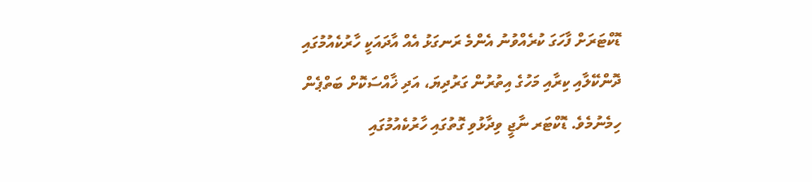ޑޮކްޓަރަށް ފާހަގަ ކުރެއްވުނު އެންމެ ރަނގަޅު އެއް އާދައަކީ ހާރުކެއުމުގައި ދޮންކޭލާއި ކިރާއި މަހުގެ އިތުރުން ގަރުދިޔަ، އަދި ޚާއްސަކޮށް ބަތްޕެން ހިމެނުމެވެ. ޑޮކްޓަރ ނާޖީ ވިދާޅުވި ގޮތުގައި ހާރުކެއުމުގައި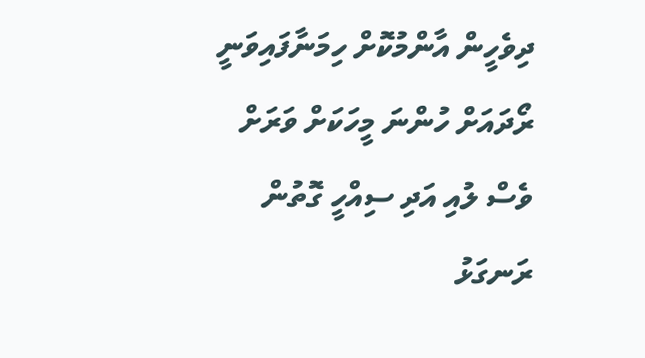ދިވެހީން އާންމުކޮށް ހިމަނާފައިވަނީ ރޯދައަށް ހުންނަ މީހަކަށް ވަރަށް ވެސް ލުއި އަދި ސިއްހީ ގޮތުން ރަނގަޅު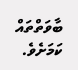ބާވަތްތައް ކަމަށެވެ.